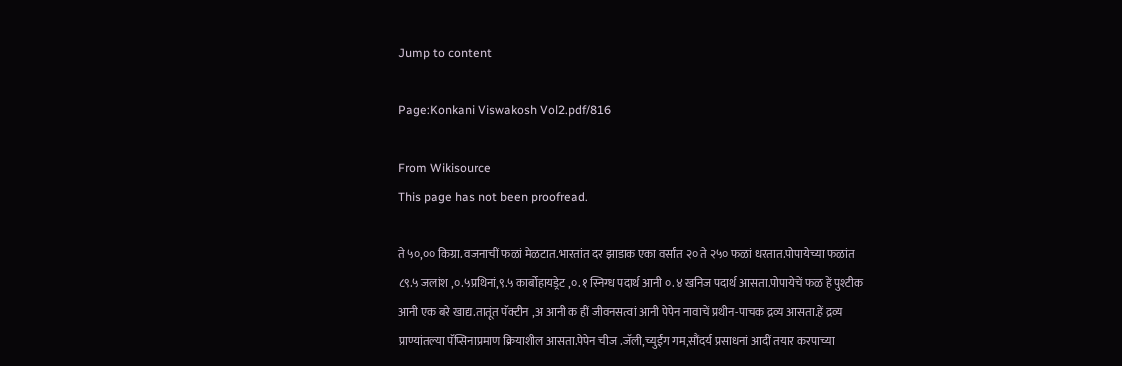Jump to content

Page:Konkani Viswakosh Vol2.pdf/816

From Wikisource
This page has not been proofread.

ते ५०,०० किग्रा. वजनाचीं फळां मेळटात.भारतांत दर झाडाक एका वर्सांत २० ते २५० फळां धरतात.पोपायेच्या फळांत ८९.५ जलांश ,०.५प्रथिनां,९.५ कार्बोहायड्रेट ,०.१ स्निग्ध पदार्थ आनी ०.४ खनिज पदार्थ आसता.पोपायेचें फळ हें पुश्टीक आनी एक बरे खाद्य.तातूंत पॅक्टीन ,अ आनी क हीं जीवनसत्वां आनी पेपेन नावाचें प्रथीन-पाचक द्रव्य आसता.हें द्रव्य प्राण्यांतल्या पॅप्सिनाप्रमाण क्रियाशील आसता.पेपेन चीज .जॅली,च्युईंग गम,सौंदर्य प्रसाधनां आदीं तयार करपाच्या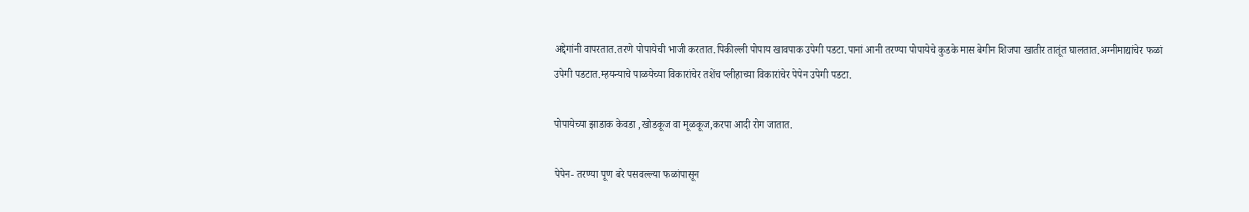अद्देगांनी वापरतात.तरणे पोपायेची भाजी करतात.पिकील्ली पोपाय खावपाक उपेगी पडटा.पानां आनी तरण्या पोपायेचे कुडके मास बेगीन शिजपा खातीर तातूंत घालतात.अग्नीमाद्यांचेर फळां उपेगी पडटात.म्हयन्याचे पाळयेच्या विकारांचेर तशेंच प्लीहाच्या विकारांचेर पेपेन उपेगी पडटा.

पोपायेच्या झाडाक केवडा ,खोडकूज वा मूळकूज,करपा आदी रोग जातात.

पेपेन- तरण्या पूण बरे पसवल्ल्या फळांपासून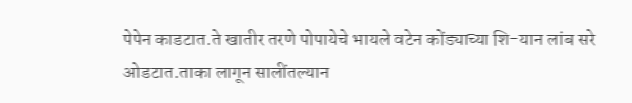पेपेन काडटात.ते खातीर तरणे पोपायेचे भायले वटेन कोंड्याच्या शि-यान लांब सरे ओडटात.ताका लागून सालींतल्यान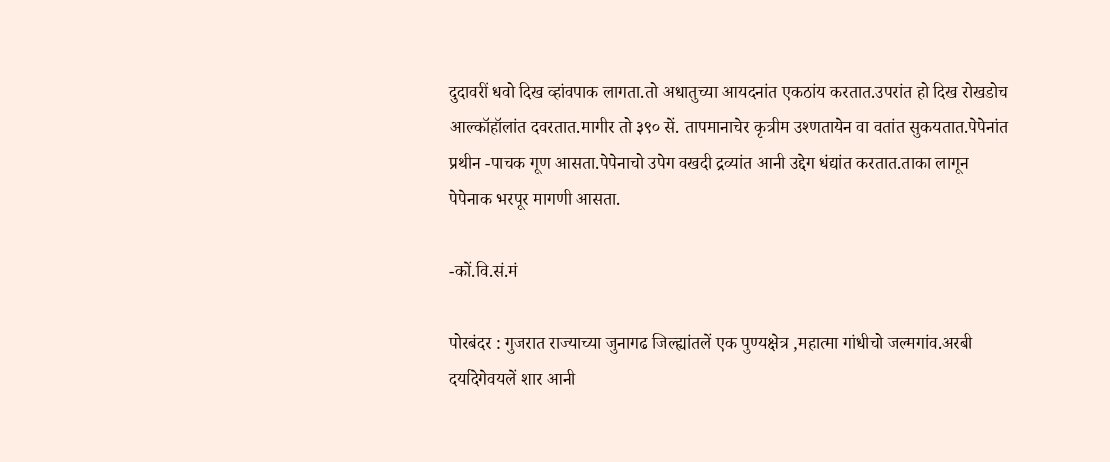दुदावरीं धवो दिख व्हांवपाक लागता.तो अधातुच्या आयदनांत एकठांय करतात.उपरांत हो दिख रोखडोच आल्कॉहॉलांत दवरतात.मागीर तो ३९० सें. तापमानाचेर कृत्रीम उश्णतायेन वा वतांत सुकयतात.पेपेनांत प्रथीन -पाचक गूण आसता.पेपेनाचो उपेग वखदी द्रव्यांत आनी उद्देग धंद्यांत करतात.ताका लागून पेपेनाक भरपूर मागणी आसता.

-कों.वि.सं.मं

पोरबंदर : गुजरात राज्याच्या जुनागढ जिल्ह्यांतलें एक पुण्यक्षेत्र ,महात्मा गांधीचो जल्मगांव.अरबी दर्यादेगेवयलें शार आनी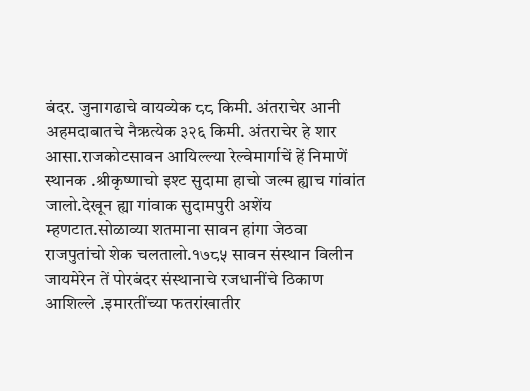बंदर. जुनागढाचे वायव्येक ८८ किमी. अंतराचेर आनी अहमदाबातचे नैऋत्येक ३२६ किमी. अंतराचेर हे शार आसा.राजकोटसावन आयिल्ल्या रेल्वेमार्गाचें हें निमाणें स्थानक .श्रीकृष्णाचो इश्ट सुदामा हाचो जल्म ह्याच गांवांत जालो.देखून ह्या गांवाक सुदामपुरी अशेंय म्हणटात.सोळाव्या शतमाना सावन हांगा जेठवा राजपुतांचो शेक चलतालो.१७८५ सावन संस्थान विलीन जायमेरेन तें पोरबंदर संस्थानाचे रजधानींचे ठिकाण आशिल्ले .इमारतींच्या फतरांखातीर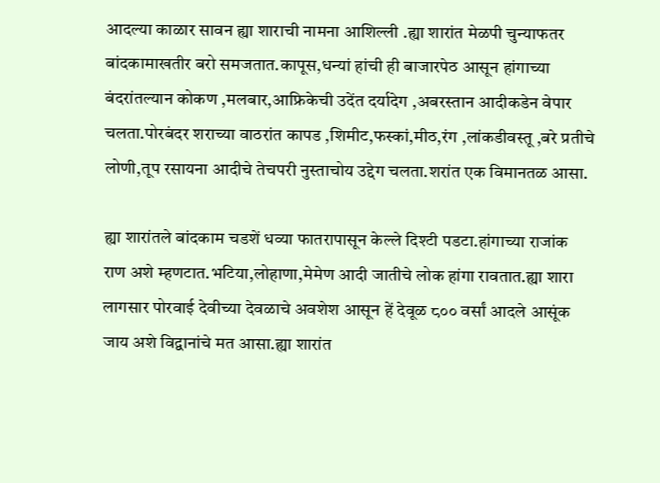आदल्या काळार सावन ह्या शाराची नामना आशिल्ली .ह्या शारांत मेळपी चुन्याफतर बांदकामाखतीर बरो समजतात.कापूस,धन्यां हांची ही बाजारपेठ आसून हांगाच्या बंदरांतल्यान कोकण ,मलबार,आफ्रिकेची उदेंत दर्यादेग ,अबरस्तान आदीकडेन वेपार चलता.पोरबंदर शराच्या वाठरांत कापड ,शिमीट,फस्कां,मीठ,रंग ,लांकडीवस्तू ,बरे प्रतीचे लोणी,तूप रसायना आदीचे तेचपरी नुस्ताचोय उद्देग चलता.शरांत एक विमानतळ आसा.

ह्या शारांतले बांदकाम चडशें धव्या फातरापासून केल्ले दिश्टी पडटा.हांगाच्या राजांक राण अशे म्हणटात.भटिया,लोहाणा,मेमेण आदी जातीचे लोक हांगा रावतात.ह्या शारा लागसार पोरवाई देवीच्या देवळाचे अवशेश आसून हें देवूळ ८०० वर्सां आदले आसूंक जाय अशे विद्वानांचे मत आसा.ह्या शारांत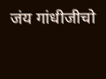जंय गांधीजीचो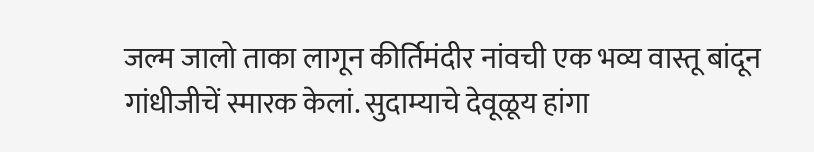जल्म जालो ताका लागून कीर्तिमंदीर नांवची एक भव्य वास्तू बांदून गांधीजीचें स्मारक केलां. सुदाम्याचे देवूळूय हांगा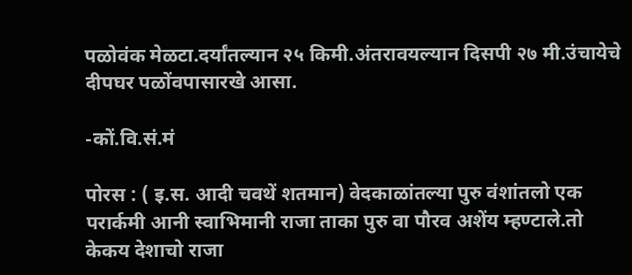पळोवंक मेळटा.दर्यांतल्यान २५ किमी.अंतरावयल्यान दिसपी २७ मी.उंचायेचे दीपघर पळोंवपासारखे आसा.

-कों.वि.सं.मं

पोरस : ( इ.स. आदी चवथें शतमान) वेदकाळांतल्या पुरु वंशांतलो एक परार्कमी आनी स्वाभिमानी राजा ताका पुरु वा पौरव अशेंय म्हण्टाले.तो केकय देशाचो राजा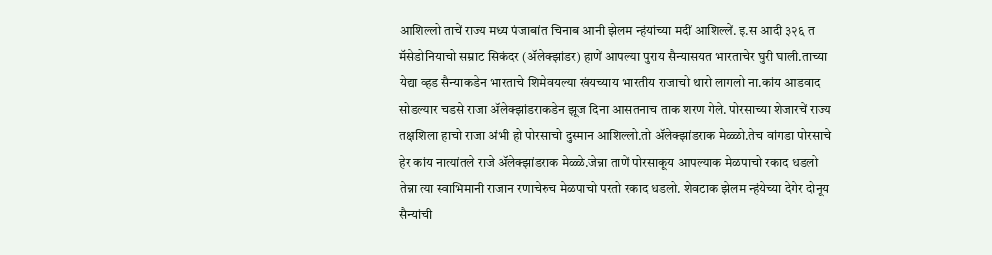आशिल्लो ताचें राज्य मध्य पंजाबांत चिनाब आनी झेलम न्हंयांच्या मदीं आशिल्लें. इ.स आदी ३२६ त मॅसेडोनियाचो सम्राट सिकंदर (ॲलेक्झांडर) हाणें आपल्या पुराय सैन्यासयत भारताचेर घुरी घाली.ताच्या येद्या व्हड सैन्याकडेन भारताचे शिमेवयल्या खंयच्याय भारतीय राजाचो थारो लागलो ना.कांय आडवाद सोडल्यार चडसे राजा ॲलेक्झांडराकडेन झूज दिना आसतनाच ताक शरण गेले. पोरसाच्या शेजारचें राज्य तक्षशिला हाचो राजा अंभी हो पोरसाचो दुस्मान आशिल्लो.तो ॲलेक्झांडराक मेळ्ळो.तेच वांगडा पोरसाचे हेर कांय नात्यांतले राजे ॲलेक्झांडराक मेळ्ळे.जेन्ना ताणें पोरसाकूय आपल्याक मेळपाचो रकाद धडलो तेन्ना त्या स्वाभिमानी राजान रणाचेरुच मेळपाचो परतो रकाद धडलो. शेवटाक झेलम न्हंयेच्या देगेर दोनूय सैन्यांची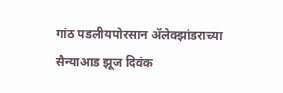गांठ पडलीयपोरसान ॲलेक्झांडराच्या सैन्याआड झूज दिवंक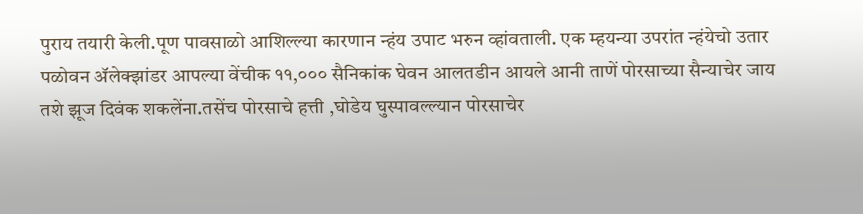पुराय तयारी केली.पूण पावसाळो आशिल्ल्या कारणान न्हंय उपाट भरुन व्हांवताली. एक म्हयन्या उपरांत न्हंयेचो उतार पळोवन ॲलेक्झांडर आपल्या वेंचीक ११,००० सैनिकांक घेवन आलतडीन आयले आनी ताणें पोरसाच्या सैन्याचेर जाय तशे झूज दिवंक शकलेंना.तसेंच पोरसाचे हत्ती ,घोडेय घुस्पावल्ल्यान पोरसाचेर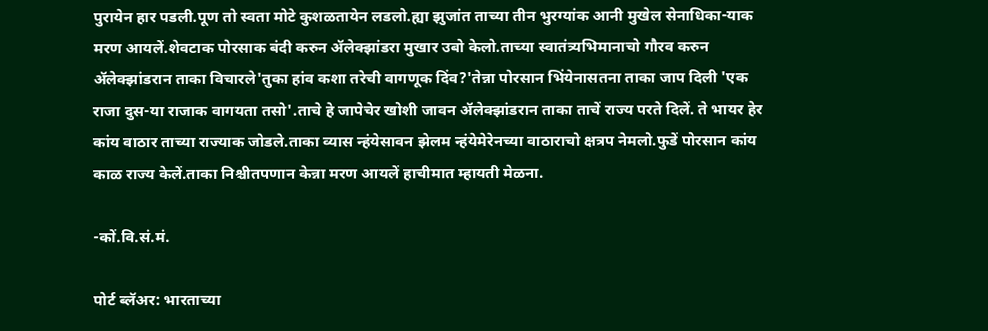पुरायेन हार पडली.पूण तो स्वता मोटे कुशळतायेन लडलो.ह्या झुजांत ताच्या तीन भुरग्यांक आनी मुखेल सेनाधिका-याक मरण आयलें.शेवटाक पोरसाक बंदी करुन ॲलेक्झांडरा मुखार उबो केलो.ताच्या स्वातंत्र्यभिमानाचो गौरव करुन ॲलेक्झांडरान ताका विचारले'तुका हांव कशा तरेची वागणूक दिंव?'तेन्ना पोरसान भिंयेनासतना ताका जाप दिली 'एक राजा दुस-या राजाक वागयता तसो'.ताचे हे जापेचेर खोशी जावन ॲलेक्झांडरान ताका ताचें राज्य परते दिलें. ते भायर हेर कांय वाठार ताच्या राज्याक जोडले.ताका व्यास न्हंयेसावन झेलम न्हंयेमेरेनच्या वाठाराचो क्षत्रप नेमलो.फुडें पोरसान कांय काळ राज्य केलें.ताका निश्चीतपणान केन्ना मरण आयलें हाचीमात म्हायती मेळना.

-कों.वि.सं.मं.

पोर्ट ब्लॅअर: भारताच्या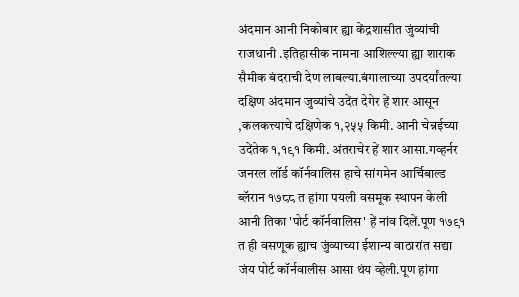अंदमान आनी निकोबार ह्या केंद्रशासीत जुंव्यांची राजधानी .इतिहासीक नामना आशिल्ल्या ह्या शाराक सैमीक बंदराची देण लाबल्या.बंगालाच्या उपदर्यांतल्या दक्षिण अंदमान जुव्यांचे उदेंत देगेर हें शार आसून ,कलकत्त्याचे दक्षिणेक १,२५५ किमी. आनी चेन्नईच्या उदेंतेक १,१९१ किमी. अंतराचेर हें शार आसा.गव्हर्नर जनरल लॉर्ड कॉर्नवालिस हाचे सांगमेन आर्चिबाल्ड ब्लॅरान १७८८ त हांगा पयली वसमूक स्थापन केली आनी तिका 'पोर्ट कॉर्नवालिस' हें नांव दिलें.पूण १७९१ त ही वसणूक ह्याच जुंव्याच्या ईशान्य वाठारांत सद्या जंय पोर्ट कॉर्नवालीस आसा थंय व्हेली.पूण हांगा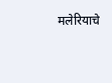मलेरियाचे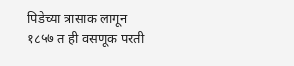पिडेच्या त्रासाक लागून १८५७ त ही वसणूक परती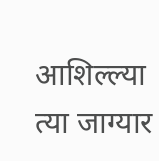आशिल्ल्या त्या जाग्यार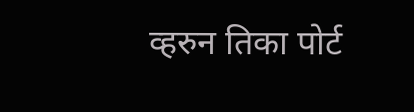व्हरुन तिका पोर्ट